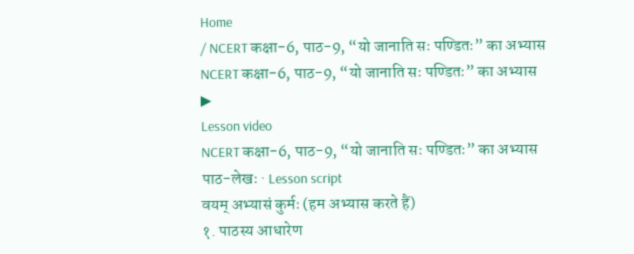Home
/ NCERT कक्षा-6, पाठ-9, “यो जानाति सः पण्डितः” का अभ्यास
NCERT कक्षा-6, पाठ-9, “यो जानाति सः पण्डितः” का अभ्यास
▶
Lesson video
NCERT कक्षा-6, पाठ-9, “यो जानाति सः पण्डितः” का अभ्यास
पाठ-लेखः · Lesson script
वयम् अभ्यासं कुर्मः (हम अभ्यास करते हैं)
१. पाठस्य आधारेण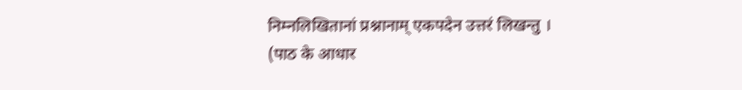निम्नलिखितानां प्रश्नानाम् एकपदेन उत्तरं लिखन्तु ।
(पाठ के आधार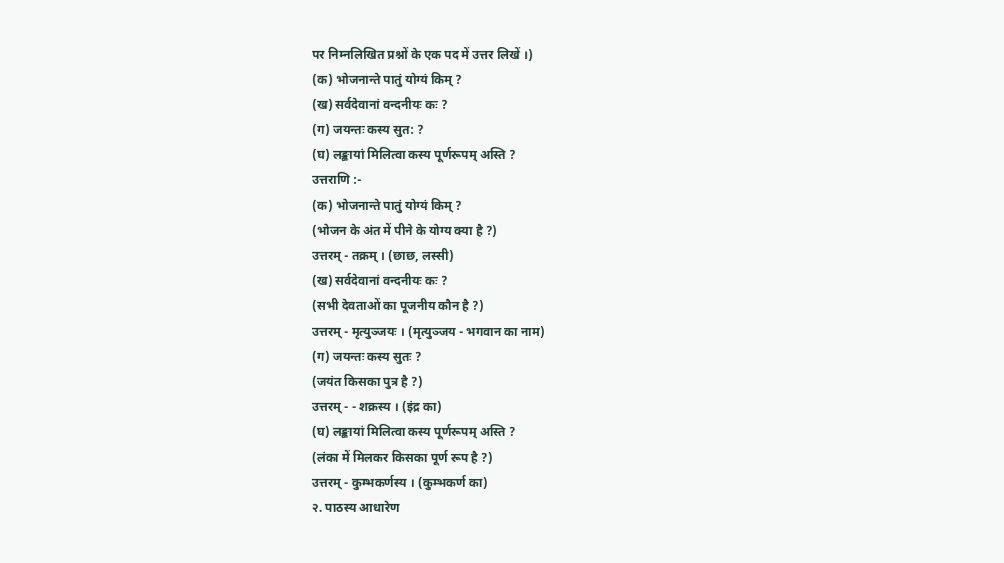पर निम्नलिखित प्रश्नों के एक पद में उत्तर लिखें ।)
(क) भोजनान्ते पातुं योग्यं किम् ?
(ख) सर्वदेवानां वन्दनीयः कः ?
(ग) जयन्तः कस्य सुत: ?
(घ) लङ्कायां मिलित्वा कस्य पूर्णरूपम् अस्ति ?
उत्तराणि :-
(क) भोजनान्ते पातुं योग्यं किम् ?
(भोजन के अंत में पीने के योग्य क्या है ?)
उत्तरम् - तक्रम् । (छाछ, लस्सी)
(ख) सर्वदेवानां वन्दनीयः कः ?
(सभी देवताओं का पूजनीय कौन है ?)
उत्तरम् - मृत्युञ्जयः । (मृत्युञ्जय - भगवान का नाम)
(ग) जयन्तः कस्य सुतः ?
(जयंत किसका पुत्र है ?)
उत्तरम् - - शक्रस्य । (इंद्र का)
(घ) लङ्कायां मिलित्वा कस्य पूर्णरूपम् अस्ति ?
(लंका में मिलकर किसका पूर्ण रूप है ?)
उत्तरम् - कुम्भकर्णस्य । (कुम्भकर्ण का)
२. पाठस्य आधारेण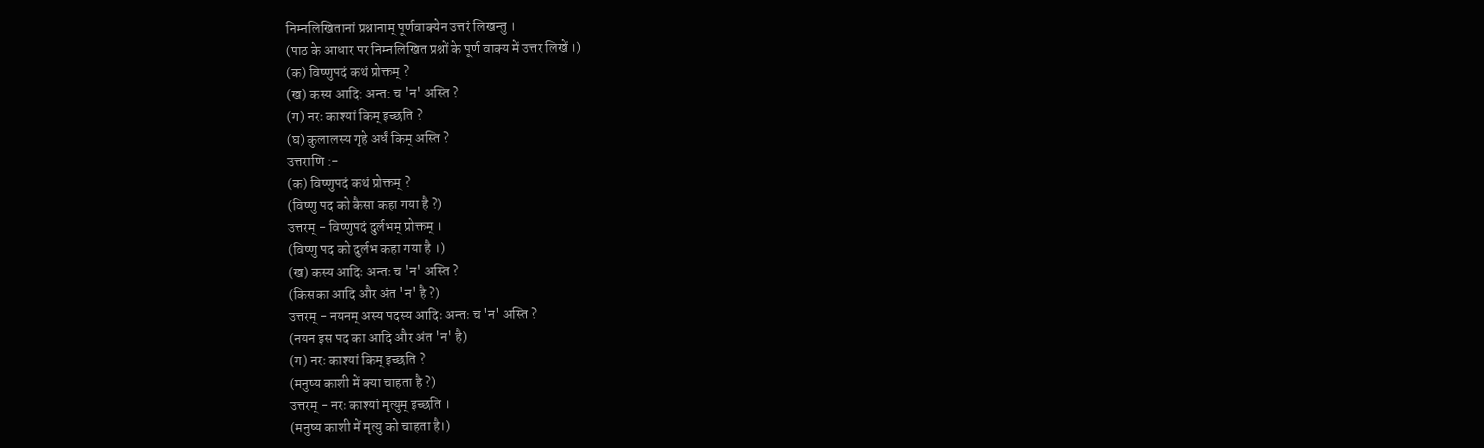निम्नलिखितानां प्रश्नानाम् पूर्णवाक्येन उत्तरं लिखन्तु ।
(पाठ के आधार पर निम्नलिखित प्रश्नों के पूर्ण वाक्य में उत्तर लिखें ।)
(क) विष्णुपदं कथं प्रोक्तम् ?
(ख) कस्य आदि: अन्त: च 'न' अस्ति ?
(ग) नरः काश्यां किम् इच्छति ?
(घ) कुलालस्य गृहे अर्धं किम् अस्ति ?
उत्तराणि :-
(क) विष्णुपदं कथं प्रोक्तम् ?
(विष्णु पद को कैसा कहा गया है ?)
उत्तरम् - विष्णुपदं दुर्लभम् प्रोक्तम् ।
(विष्णु पद को दुर्लभ कहा गया है ।)
(ख) कस्य आदिः अन्तः च 'न' अस्ति ?
(किसका आदि और अंत 'न' है ?)
उत्तरम् - नयनम् अस्य पदस्य आदिः अन्तः च 'न' अस्ति ?
(नयन इस पद का आदि और अंत 'न' है)
(ग) नरः काश्यां किम् इच्छति ?
(मनुष्य काशी में क्या चाहता है ?)
उत्तरम् - नरः काश्यां मृत्युम् इच्छति ।
(मनुष्य काशी में मृत्यु को चाहता है।)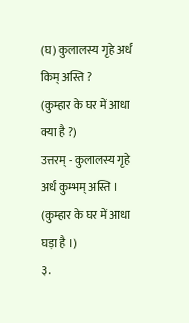(घ) कुलालस्य गृहे अर्धं किम् अस्ति ?
(कुम्हार के घर में आधा क्या है ?)
उत्तरम् - कुलालस्य गृहे अर्धं कुम्भम् अस्ति ।
(कुम्हार के घर में आधा घड़ा है ।)
३.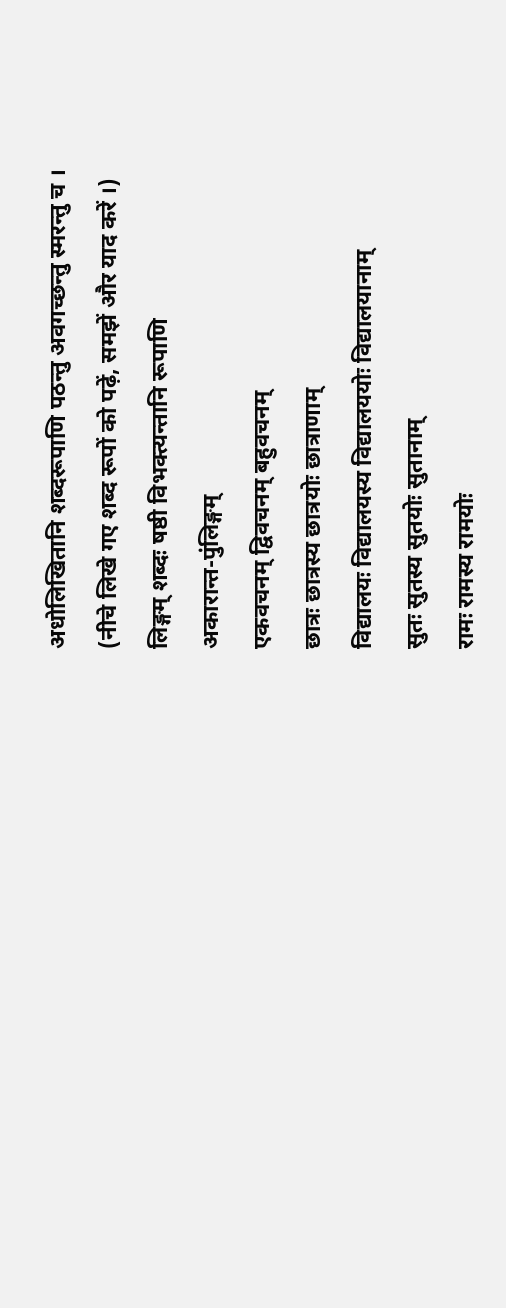अधोलिखितानि शब्दरूपाणि पठन्तु अवगच्छन्तु स्मरन्तु च ।
(नीचे लिखे गए शब्द रूपों को पढ़ें, समझें और याद करें ।)
लिङ्गम् शब्दः षष्ठी विभक्त्यन्तानि रूपाणि
अकारान्त-पुंलिङ्गम्
एकवचनम् द्विवचनम् बहुवचनम्
छात्रः छात्रस्य छात्रयोः छात्राणाम्
विद्यालयः विद्यालयस्य विद्यालययोः विद्यालयानाम्
सुतः सुतस्य सुतयोः सुतानाम्
रामः रामस्य रामयोः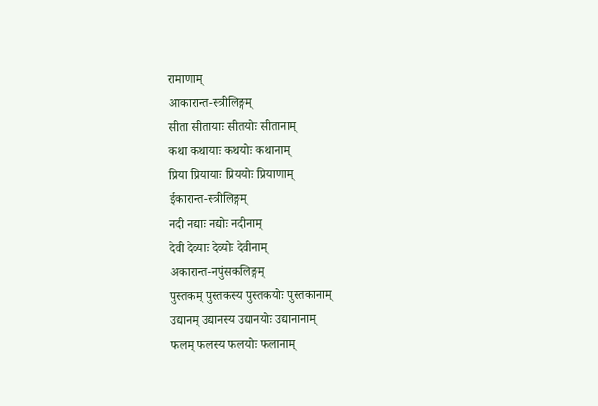रामाणाम्
आकारान्त-स्त्रीलिङ्गम्
सीता सीतायाः सीतयोः सीतानाम्
कथा कथायाः कथयोः कथानाम्
प्रिया प्रियायाः प्रिययोः प्रियाणाम्
ईकारान्त-स्त्रीलिङ्गम्
नदी नद्याः नद्योः नदीनाम्
देवी देव्याः देव्योः देवीनाम्
अकारान्त-नपुंसकलिङ्गम्
पुस्तकम् पुस्तकस्य पुस्तकयोः पुस्तकानाम्
उद्यानम् उद्यानस्य उद्यानयोः उद्यानानाम्
फलम् फलस्य फलयोः फलानाम्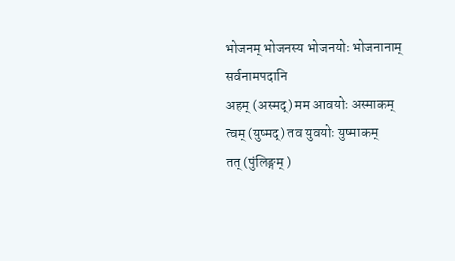भोजनम् भोजनस्य भोजनयोः भोजनानाम्
सर्वनामपदानि
अहम् (अस्मद्) मम आवयोः अस्माकम्
त्वम् (युष्मद्) तव युवयोः युष्माकम्
तत् (पुंलिङ्गम् )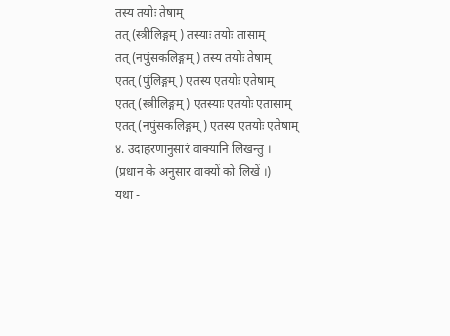तस्य तयोः तेषाम्
तत् (स्त्रीलिङ्गम् ) तस्याः तयोः तासाम्
तत् (नपुंसकलिङ्गम् ) तस्य तयोः तेषाम्
एतत् (पुंलिङ्गम् ) एतस्य एतयोः एतेषाम्
एतत् (स्त्रीलिङ्गम् ) एतस्याः एतयोः एतासाम्
एतत् (नपुंसकलिङ्गम् ) एतस्य एतयोः एतेषाम्
४. उदाहरणानुसारं वाक्यानि लिखन्तु ।
(प्रधान के अनुसार वाक्यों को लिखें ।)
यथा -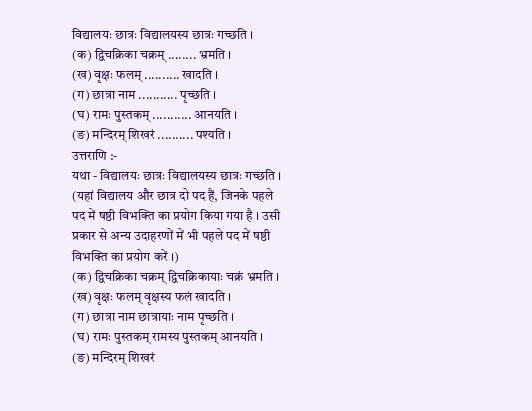विद्यालयः छात्रः विद्यालयस्य छात्रः गच्छति ।
(क) द्विचक्रिका चक्रम् ........ भ्रमति ।
(ख) वृक्षः फलम् .......... खादति ।
(ग) छात्रा नाम ........... पृच्छति ।
(घ) रामः पुस्तकम् ........... आनयति ।
(ङ) मन्दिरम् शिखरं .......... पश्यति ।
उत्तराणि :-
यथा - विद्यालयः छात्रः विद्यालयस्य छात्रः गच्छति ।
(यहां विद्यालय और छात्र दो पद हैं, जिनके पहले पद में षष्ठी विभक्ति का प्रयोग किया गया है । उसी प्रकार से अन्य उदाहरणों में भी पहले पद में षष्ठी विभक्ति का प्रयोग करें ।)
(क) द्विचक्रिका चक्रम् द्विचक्रिकायाः चक्रं भ्रमति ।
(ख) वृक्षः फलम् वृक्षस्य फलं खादति ।
(ग) छात्रा नाम छात्रायाः नाम पृच्छति ।
(घ) रामः पुस्तकम् रामस्य पुस्तकम् आनयति ।
(ङ) मन्दिरम् शिखरं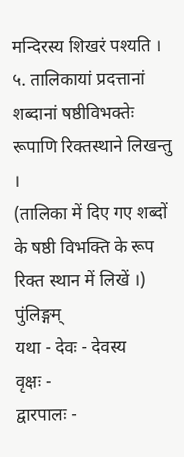मन्दिरस्य शिखरं पश्यति ।
५. तालिकायां प्रदत्तानां शब्दानां षष्ठीविभक्तेः रूपाणि रिक्तस्थाने लिखन्तु ।
(तालिका में दिए गए शब्दों के षष्ठी विभक्ति के रूप रिक्त स्थान में लिखें ।)
पुंलिङ्गम्
यथा - देवः - देवस्य
वृक्षः -
द्वारपालः -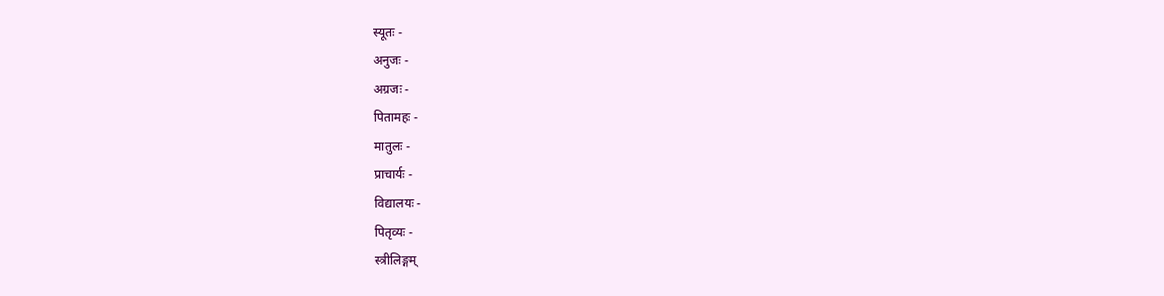स्यूतः -
अनुजः -
अग्रजः -
पितामहः -
मातुलः -
प्राचार्यः -
विद्यालयः -
पितृव्यः -
स्त्रीलिङ्गम्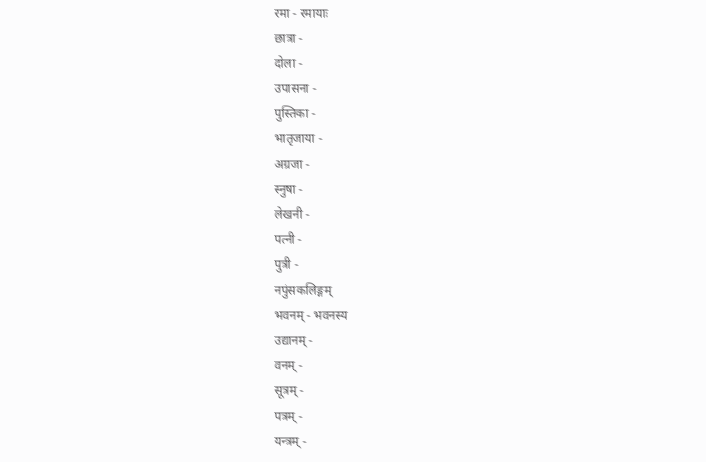रमा - रमायाः
छात्रा -
दोला -
उपासना -
पुस्तिका -
भातृजाया -
अग्रजा -
स्नुषा -
लेखनी -
पत्नी -
पुत्री -
नपुंसकलिङ्गम्
भवनम् - भवनस्य
उद्यानम् -
वनम् -
सूत्रम् -
पत्रम् -
यन्त्रम् -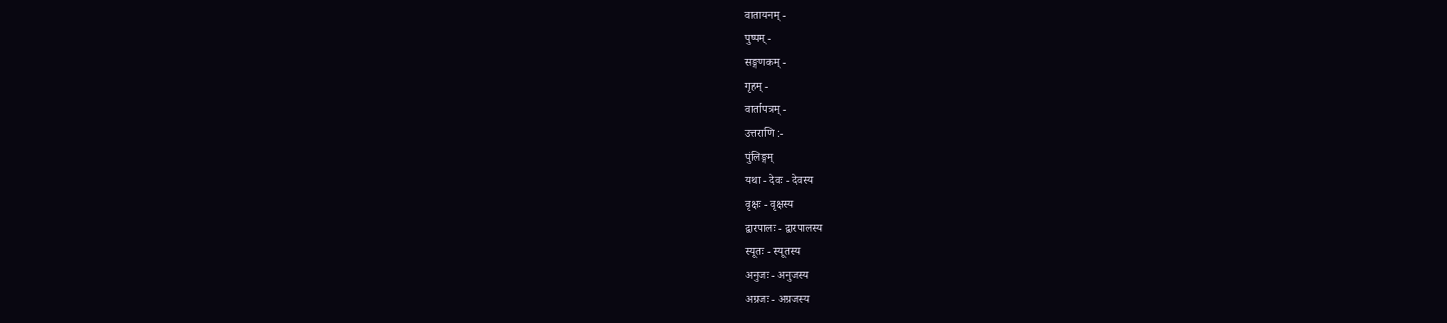वातायनम् -
पुष्पम् -
सङ्गणकम् -
गृहम् -
वार्तापत्रम् -
उत्तराणि :-
पुंलिङ्गम्
यथा - देवः - देवस्य
वृक्षः - वृक्षस्य
द्वारपालः - द्वारपालस्य
स्यूतः - स्यूतस्य
अनुजः - अनुजस्य
अग्रजः - अग्रजस्य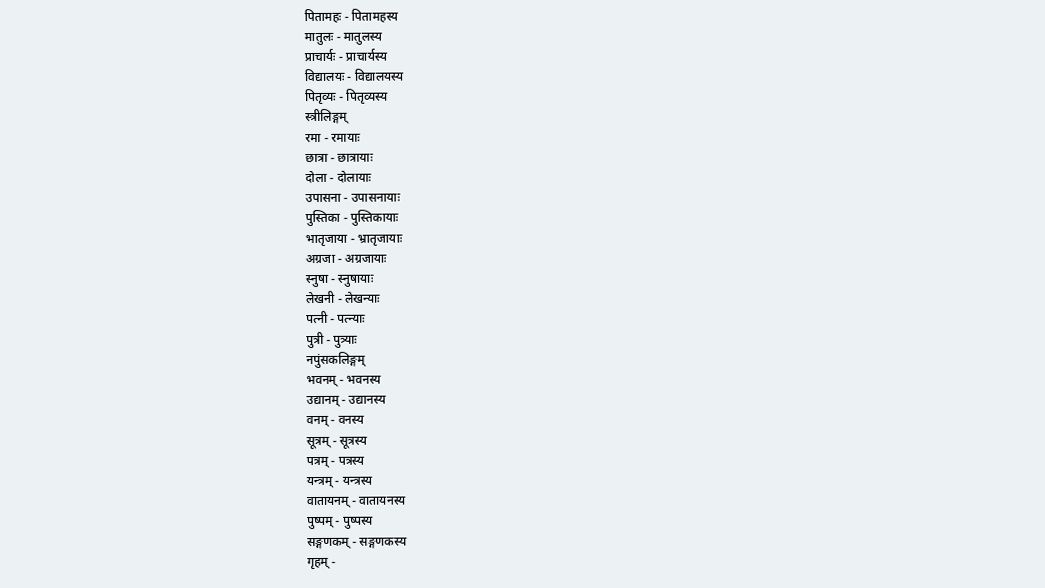पितामहः - पितामहस्य
मातुलः - मातुलस्य
प्राचार्यः - प्राचार्यस्य
विद्यालयः - विद्यालयस्य
पितृव्यः - पितृव्यस्य
स्त्रीलिङ्गम्
रमा - रमायाः
छात्रा - छात्रायाः
दोला - दोलायाः
उपासना - उपासनायाः
पुस्तिका - पुस्तिकायाः
भातृजाया - भ्रातृजायाः
अग्रजा - अग्रजायाः
स्नुषा - स्नुषायाः
लेखनी - लेखन्याः
पत्नी - पत्न्याः
पुत्री - पुत्र्याः
नपुंसकलिङ्गम्
भवनम् - भवनस्य
उद्यानम् - उद्यानस्य
वनम् - वनस्य
सूत्रम् - सूत्रस्य
पत्रम् - पत्रस्य
यन्त्रम् - यन्त्रस्य
वातायनम् - वातायनस्य
पुष्पम् - पुष्पस्य
सङ्गणकम् - सङ्गणकस्य
गृहम् -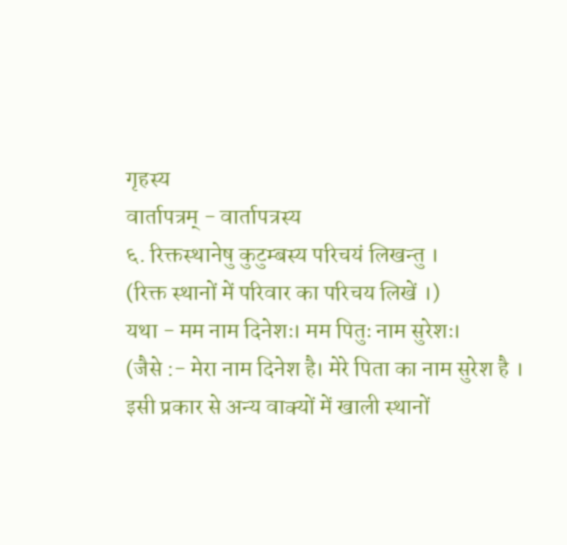गृहस्य
वार्तापत्रम् - वार्तापत्रस्य
६. रिक्तस्थानेषु कुटुम्बस्य परिचयं लिखन्तु ।
(रिक्त स्थानों में परिवार का परिचय लिखें ।)
यथा - मम नाम दिनेशः। मम पितुः नाम सुरेशः।
(जैसे :- मेरा नाम दिनेश है। मेरे पिता का नाम सुरेश है । इसी प्रकार से अन्य वाक्यों में खाली स्थानों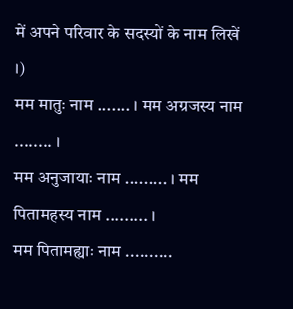में अपने परिवार के सदस्यों के नाम लिखें ।)
मम मातुः नाम ....... । मम अग्रजस्य नाम ........ ।
मम अनुजायाः नाम ......... । मम पितामहस्य नाम ......... ।
मम पितामह्याः नाम ..........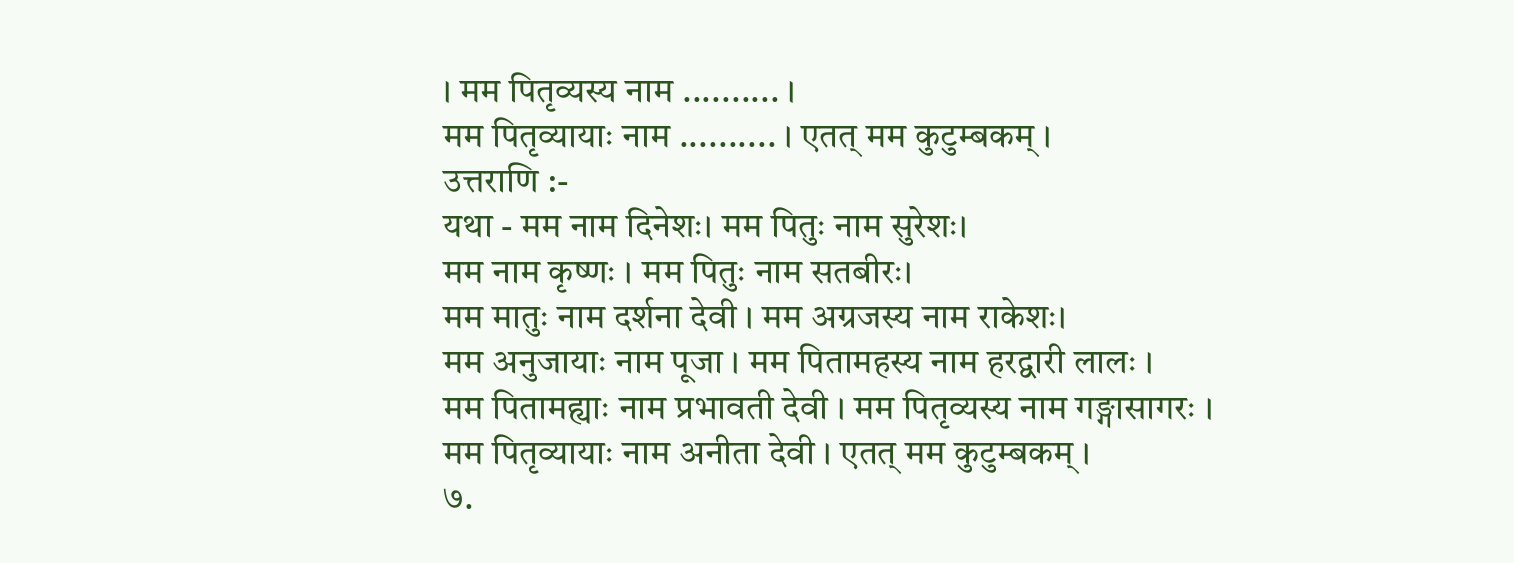। मम पितृव्यस्य नाम .......... ।
मम पितृव्यायाः नाम .......... । एतत् मम कुटुम्बकम् ।
उत्तराणि :-
यथा - मम नाम दिनेशः। मम पितुः नाम सुरेशः।
मम नाम कृष्णः । मम पितुः नाम सतबीरः।
मम मातुः नाम दर्शना देवी । मम अग्रजस्य नाम राकेशः।
मम अनुजायाः नाम पूजा । मम पितामहस्य नाम हरद्वारी लालः ।
मम पितामह्याः नाम प्रभावती देवी । मम पितृव्यस्य नाम गङ्गासागरः ।
मम पितृव्यायाः नाम अनीता देवी । एतत् मम कुटुम्बकम् ।
७.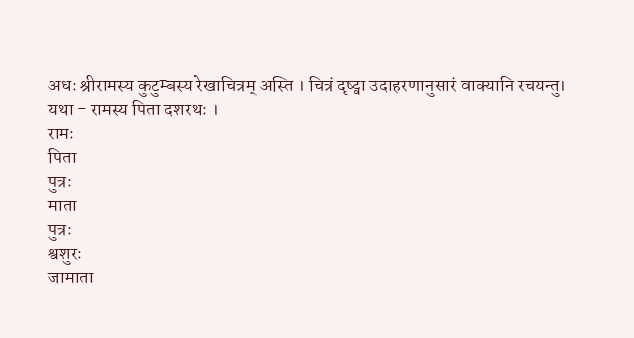अधः श्रीरामस्य कुटुम्बस्य रेखाचित्रम् अस्ति । चित्रं दृष्ट्वा उदाहरणानुसारं वाक्यानि रचयन्तु।
यथा - रामस्य पिता दशरथः ।
रामः
पिता
पुत्रः
माता
पुत्रः
श्वशुरः
जामाता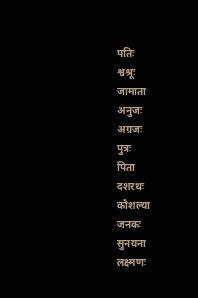पतिः
श्वश्रूः
जामाता
अनुजः
अग्रजः
पुत्रः
पिता
दशरथः
कौशल्या
जनकः
सुनयना
लक्ष्मणः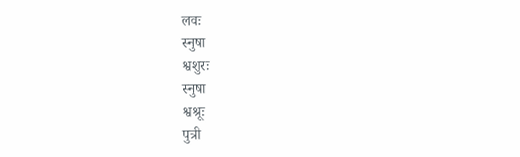लवः
स्नुषा
श्वशुरः
स्नुषा
श्वश्रूः
पुत्री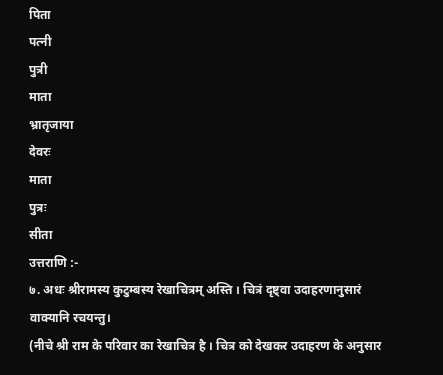पिता
पत्नी
पुत्री
माता
भ्रातृजाया
देवरः
माता
पुत्रः
सीता
उत्तराणि :-
७. अधः श्रीरामस्य कुटुम्बस्य रेखाचित्रम् अस्ति । चित्रं दृष्ट्वा उदाहरणानुसारं वाक्यानि रचयन्तु।
(नीचे श्री राम के परिवार का रेखाचित्र है । चित्र को देखकर उदाहरण के अनुसार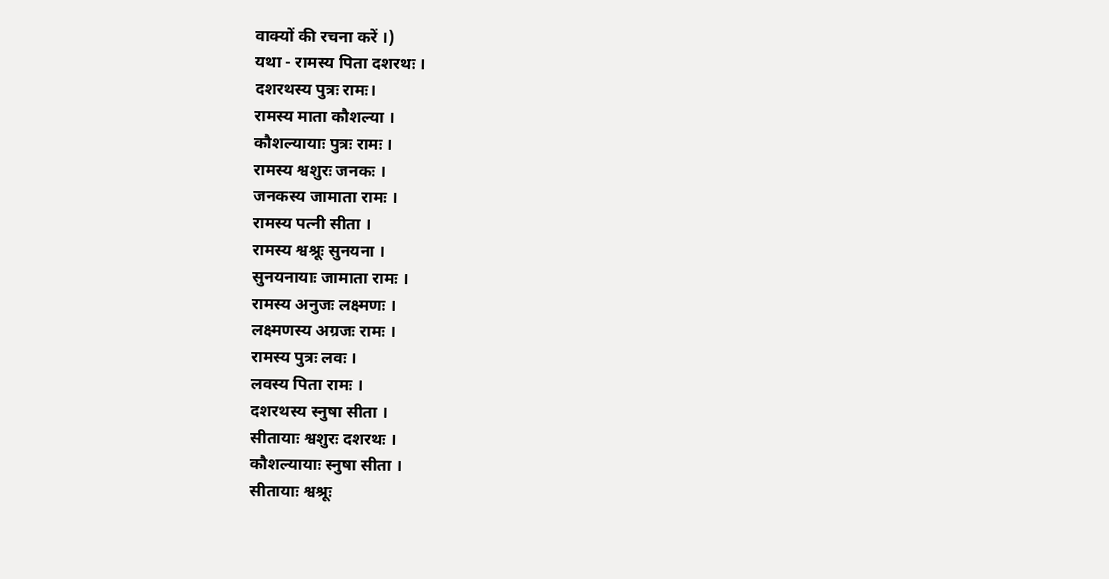वाक्यों की रचना करें ।)
यथा - रामस्य पिता दशरथः ।
दशरथस्य पुत्रः रामः।
रामस्य माता कौशल्या ।
कौशल्यायाः पुत्रः रामः ।
रामस्य श्वशुरः जनकः ।
जनकस्य जामाता रामः ।
रामस्य पत्नी सीता ।
रामस्य श्वश्रूः सुनयना ।
सुनयनायाः जामाता रामः ।
रामस्य अनुजः लक्ष्मणः ।
लक्ष्मणस्य अग्रजः रामः ।
रामस्य पुत्रः लवः ।
लवस्य पिता रामः ।
दशरथस्य स्नुषा सीता ।
सीतायाः श्वशुरः दशरथः ।
कौशल्यायाः स्नुषा सीता ।
सीतायाः श्वश्रूः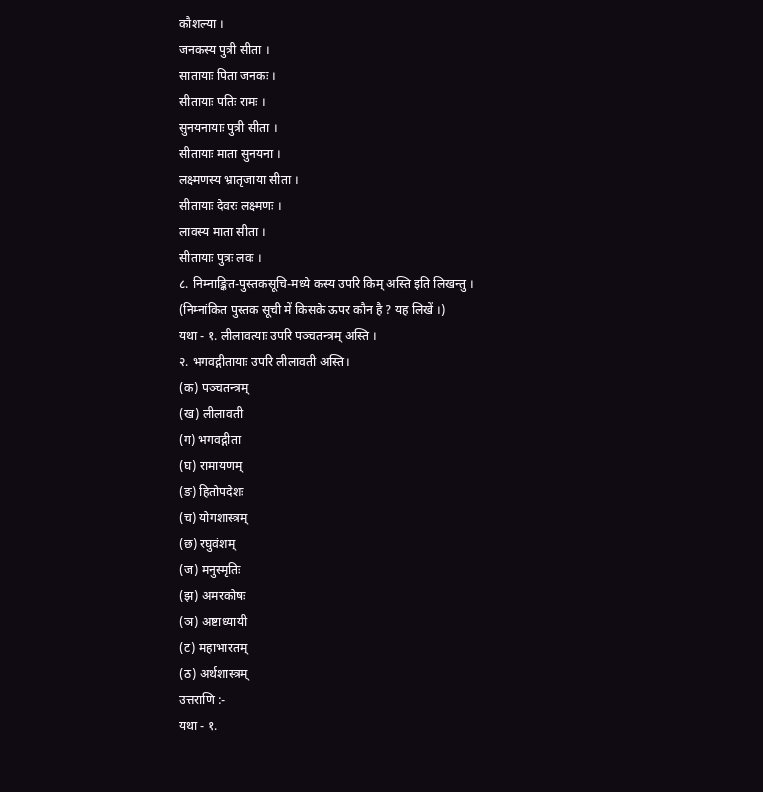कौशल्या ।
जनकस्य पुत्री सीता ।
सातायाः पिता जनकः ।
सीतायाः पतिः रामः ।
सुनयनायाः पुत्री सीता ।
सीतायाः माता सुनयना ।
लक्ष्मणस्य भ्रातृजाया सीता ।
सीतायाः देवरः लक्ष्मणः ।
लावस्य माता सीता ।
सीतायाः पुत्रः लवः ।
८. निम्नाङ्कित-पुस्तकसूचि-मध्ये कस्य उपरि किम् अस्ति इति लिखन्तु ।
(निम्नांकित पुस्तक सूची में किसके ऊपर कौन है ? यह लिखें ।)
यथा - १. लीलावत्याः उपरि पञ्चतन्त्रम् अस्ति ।
२. भगवद्गीतायाः उपरि लीलावती अस्ति।
(क) पञ्चतन्त्रम्
(ख) लीलावती
(ग) भगवद्गीता
(घ) रामायणम्
(ङ) हितोपदेशः
(च) योगशास्त्रम्
(छ) रघुवंशम्
(ज) मनुस्मृतिः
(झ) अमरकोषः
(ञ) अष्टाध्यायी
(ट) महाभारतम्
(ठ) अर्थशास्त्रम्
उत्तराणि :-
यथा - १.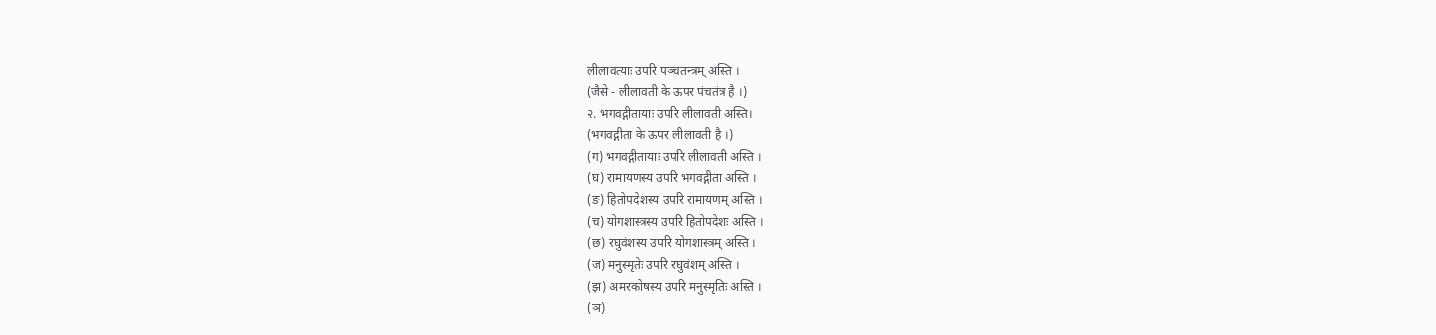लीलावत्याः उपरि पञ्चतन्त्रम् अस्ति ।
(जैसे - लीलावती के ऊपर पंचतंत्र है ।)
२. भगवद्गीतायाः उपरि लीलावती अस्ति।
(भगवद्गीता के ऊपर लीलावती है ।)
(ग) भगवद्गीतायाः उपरि लीलावती अस्ति ।
(घ) रामायणस्य उपरि भगवद्गीता अस्ति ।
(ङ) हितोपदेशस्य उपरि रामायणम् अस्ति ।
(च) योगशास्त्रस्य उपरि हितोपदेशः अस्ति ।
(छ) रघुवंशस्य उपरि योगशास्त्रम् अस्ति ।
(ज) मनुस्मृतेः उपरि रघुवंशम् अस्ति ।
(झ) अमरकोषस्य उपरि मनुस्मृतिः अस्ति ।
(ञ)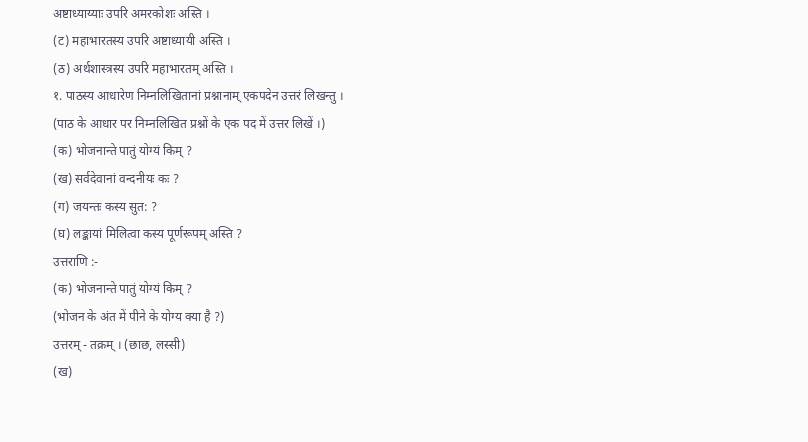अष्टाध्याय्याः उपरि अमरकोशः अस्ति ।
(ट) महाभारतस्य उपरि अष्टाध्यायी अस्ति ।
(ठ) अर्थशास्त्रस्य उपरि महाभारतम् अस्ति ।
१. पाठस्य आधारेण निम्नलिखितानां प्रश्नानाम् एकपदेन उत्तरं लिखन्तु ।
(पाठ के आधार पर निम्नलिखित प्रश्नों के एक पद में उत्तर लिखें ।)
(क) भोजनान्ते पातुं योग्यं किम् ?
(ख) सर्वदेवानां वन्दनीयः कः ?
(ग) जयन्तः कस्य सुत: ?
(घ) लङ्कायां मिलित्वा कस्य पूर्णरूपम् अस्ति ?
उत्तराणि :-
(क) भोजनान्ते पातुं योग्यं किम् ?
(भोजन के अंत में पीने के योग्य क्या है ?)
उत्तरम् - तक्रम् । (छाछ, लस्सी)
(ख)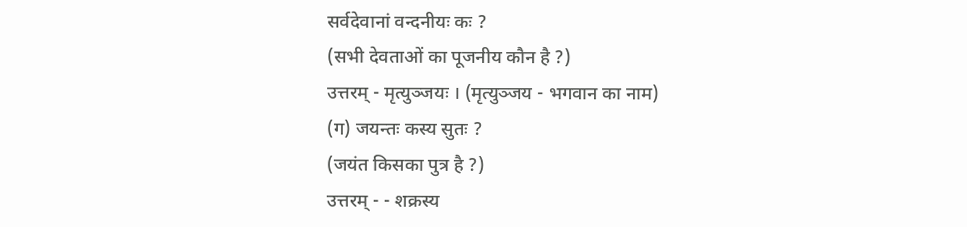सर्वदेवानां वन्दनीयः कः ?
(सभी देवताओं का पूजनीय कौन है ?)
उत्तरम् - मृत्युञ्जयः । (मृत्युञ्जय - भगवान का नाम)
(ग) जयन्तः कस्य सुतः ?
(जयंत किसका पुत्र है ?)
उत्तरम् - - शक्रस्य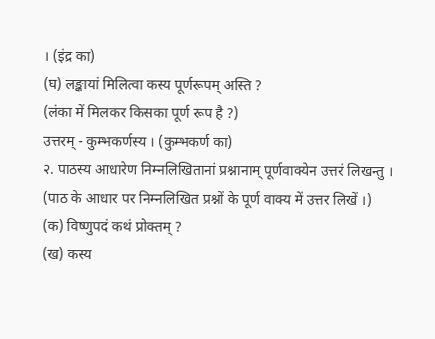। (इंद्र का)
(घ) लङ्कायां मिलित्वा कस्य पूर्णरूपम् अस्ति ?
(लंका में मिलकर किसका पूर्ण रूप है ?)
उत्तरम् - कुम्भकर्णस्य । (कुम्भकर्ण का)
२. पाठस्य आधारेण निम्नलिखितानां प्रश्नानाम् पूर्णवाक्येन उत्तरं लिखन्तु ।
(पाठ के आधार पर निम्नलिखित प्रश्नों के पूर्ण वाक्य में उत्तर लिखें ।)
(क) विष्णुपदं कथं प्रोक्तम् ?
(ख) कस्य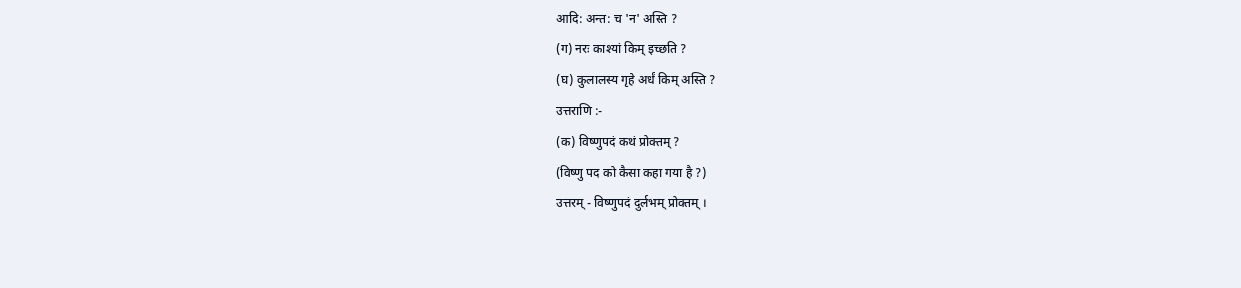आदि: अन्त: च 'न' अस्ति ?
(ग) नरः काश्यां किम् इच्छति ?
(घ) कुलालस्य गृहे अर्धं किम् अस्ति ?
उत्तराणि :-
(क) विष्णुपदं कथं प्रोक्तम् ?
(विष्णु पद को कैसा कहा गया है ?)
उत्तरम् - विष्णुपदं दुर्लभम् प्रोक्तम् ।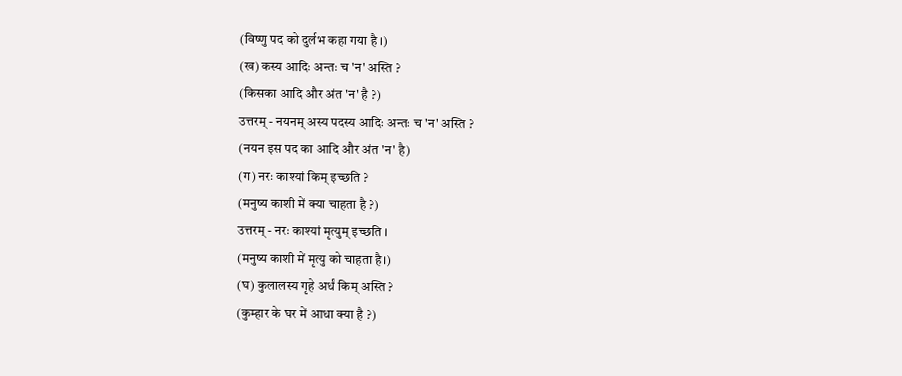(विष्णु पद को दुर्लभ कहा गया है ।)
(ख) कस्य आदिः अन्तः च 'न' अस्ति ?
(किसका आदि और अंत 'न' है ?)
उत्तरम् - नयनम् अस्य पदस्य आदिः अन्तः च 'न' अस्ति ?
(नयन इस पद का आदि और अंत 'न' है)
(ग) नरः काश्यां किम् इच्छति ?
(मनुष्य काशी में क्या चाहता है ?)
उत्तरम् - नरः काश्यां मृत्युम् इच्छति ।
(मनुष्य काशी में मृत्यु को चाहता है।)
(घ) कुलालस्य गृहे अर्धं किम् अस्ति ?
(कुम्हार के घर में आधा क्या है ?)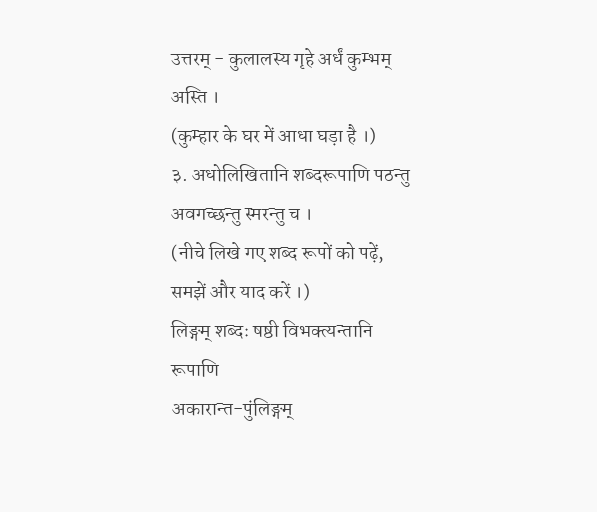उत्तरम् - कुलालस्य गृहे अर्धं कुम्भम् अस्ति ।
(कुम्हार के घर में आधा घड़ा है ।)
३. अधोलिखितानि शब्दरूपाणि पठन्तु अवगच्छन्तु स्मरन्तु च ।
(नीचे लिखे गए शब्द रूपों को पढ़ें, समझें और याद करें ।)
लिङ्गम् शब्दः षष्ठी विभक्त्यन्तानि रूपाणि
अकारान्त-पुंलिङ्गम्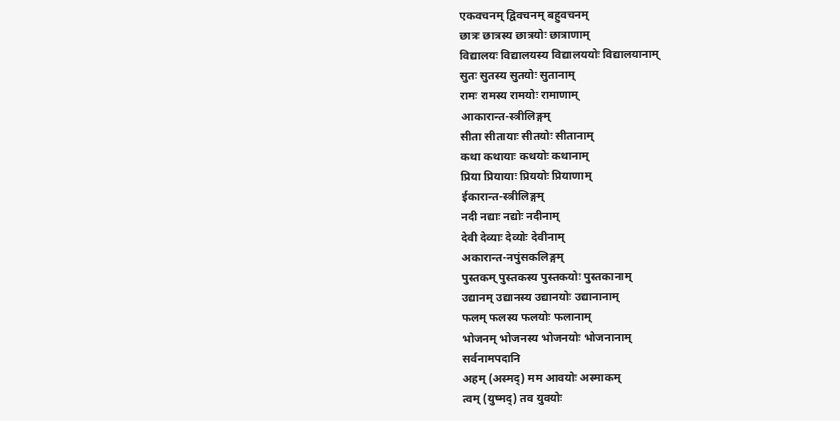एकवचनम् द्विवचनम् बहुवचनम्
छात्रः छात्रस्य छात्रयोः छात्राणाम्
विद्यालयः विद्यालयस्य विद्यालययोः विद्यालयानाम्
सुतः सुतस्य सुतयोः सुतानाम्
रामः रामस्य रामयोः रामाणाम्
आकारान्त-स्त्रीलिङ्गम्
सीता सीतायाः सीतयोः सीतानाम्
कथा कथायाः कथयोः कथानाम्
प्रिया प्रियायाः प्रिययोः प्रियाणाम्
ईकारान्त-स्त्रीलिङ्गम्
नदी नद्याः नद्योः नदीनाम्
देवी देव्याः देव्योः देवीनाम्
अकारान्त-नपुंसकलिङ्गम्
पुस्तकम् पुस्तकस्य पुस्तकयोः पुस्तकानाम्
उद्यानम् उद्यानस्य उद्यानयोः उद्यानानाम्
फलम् फलस्य फलयोः फलानाम्
भोजनम् भोजनस्य भोजनयोः भोजनानाम्
सर्वनामपदानि
अहम् (अस्मद्) मम आवयोः अस्माकम्
त्वम् (युष्मद्) तव युवयोः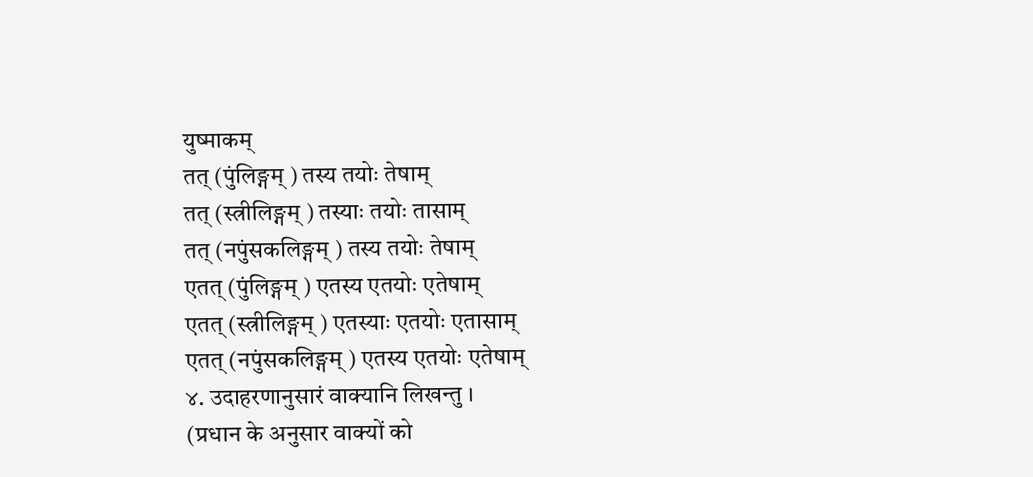युष्माकम्
तत् (पुंलिङ्गम् ) तस्य तयोः तेषाम्
तत् (स्त्रीलिङ्गम् ) तस्याः तयोः तासाम्
तत् (नपुंसकलिङ्गम् ) तस्य तयोः तेषाम्
एतत् (पुंलिङ्गम् ) एतस्य एतयोः एतेषाम्
एतत् (स्त्रीलिङ्गम् ) एतस्याः एतयोः एतासाम्
एतत् (नपुंसकलिङ्गम् ) एतस्य एतयोः एतेषाम्
४. उदाहरणानुसारं वाक्यानि लिखन्तु ।
(प्रधान के अनुसार वाक्यों को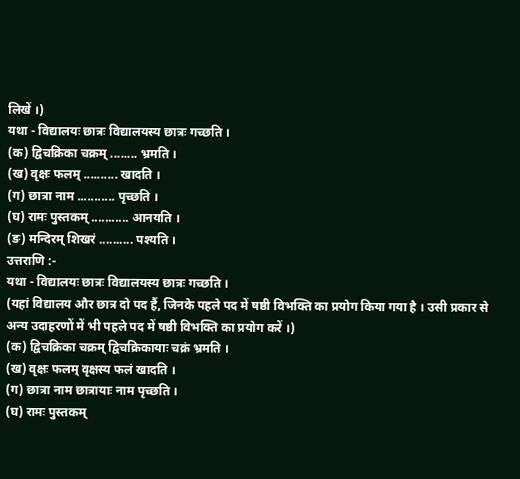लिखें ।)
यथा - विद्यालयः छात्रः विद्यालयस्य छात्रः गच्छति ।
(क) द्विचक्रिका चक्रम् ........ भ्रमति ।
(ख) वृक्षः फलम् .......... खादति ।
(ग) छात्रा नाम ........... पृच्छति ।
(घ) रामः पुस्तकम् ........... आनयति ।
(ङ) मन्दिरम् शिखरं .......... पश्यति ।
उत्तराणि :-
यथा - विद्यालयः छात्रः विद्यालयस्य छात्रः गच्छति ।
(यहां विद्यालय और छात्र दो पद हैं, जिनके पहले पद में षष्ठी विभक्ति का प्रयोग किया गया है । उसी प्रकार से अन्य उदाहरणों में भी पहले पद में षष्ठी विभक्ति का प्रयोग करें ।)
(क) द्विचक्रिका चक्रम् द्विचक्रिकायाः चक्रं भ्रमति ।
(ख) वृक्षः फलम् वृक्षस्य फलं खादति ।
(ग) छात्रा नाम छात्रायाः नाम पृच्छति ।
(घ) रामः पुस्तकम्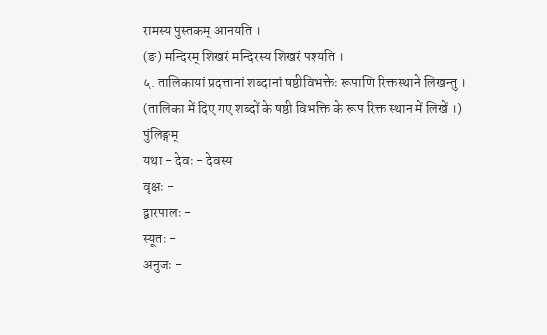रामस्य पुस्तकम् आनयति ।
(ङ) मन्दिरम् शिखरं मन्दिरस्य शिखरं पश्यति ।
५. तालिकायां प्रदत्तानां शब्दानां षष्ठीविभक्तेः रूपाणि रिक्तस्थाने लिखन्तु ।
(तालिका में दिए गए शब्दों के षष्ठी विभक्ति के रूप रिक्त स्थान में लिखें ।)
पुंलिङ्गम्
यथा - देवः - देवस्य
वृक्षः -
द्वारपालः -
स्यूतः -
अनुजः -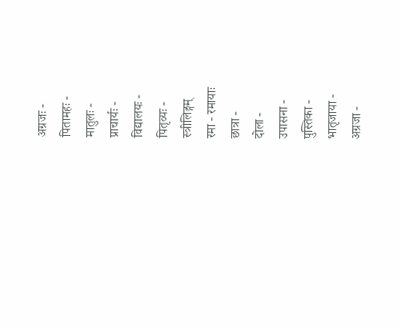अग्रजः -
पितामहः -
मातुलः -
प्राचार्यः -
विद्यालयः -
पितृव्यः -
स्त्रीलिङ्गम्
रमा - रमायाः
छात्रा -
दोला -
उपासना -
पुस्तिका -
भातृजाया -
अग्रजा -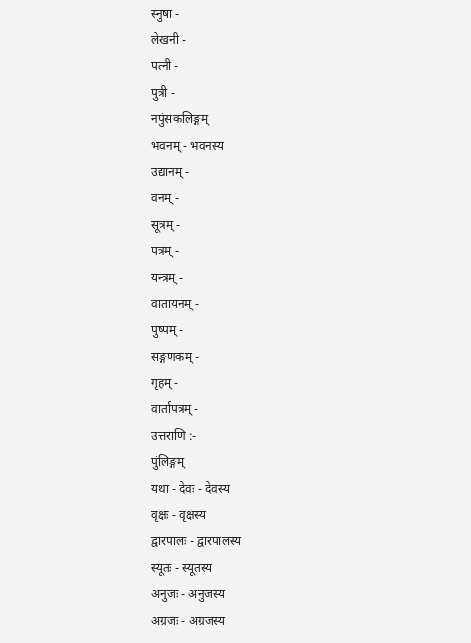स्नुषा -
लेखनी -
पत्नी -
पुत्री -
नपुंसकलिङ्गम्
भवनम् - भवनस्य
उद्यानम् -
वनम् -
सूत्रम् -
पत्रम् -
यन्त्रम् -
वातायनम् -
पुष्पम् -
सङ्गणकम् -
गृहम् -
वार्तापत्रम् -
उत्तराणि :-
पुंलिङ्गम्
यथा - देवः - देवस्य
वृक्षः - वृक्षस्य
द्वारपालः - द्वारपालस्य
स्यूतः - स्यूतस्य
अनुजः - अनुजस्य
अग्रजः - अग्रजस्य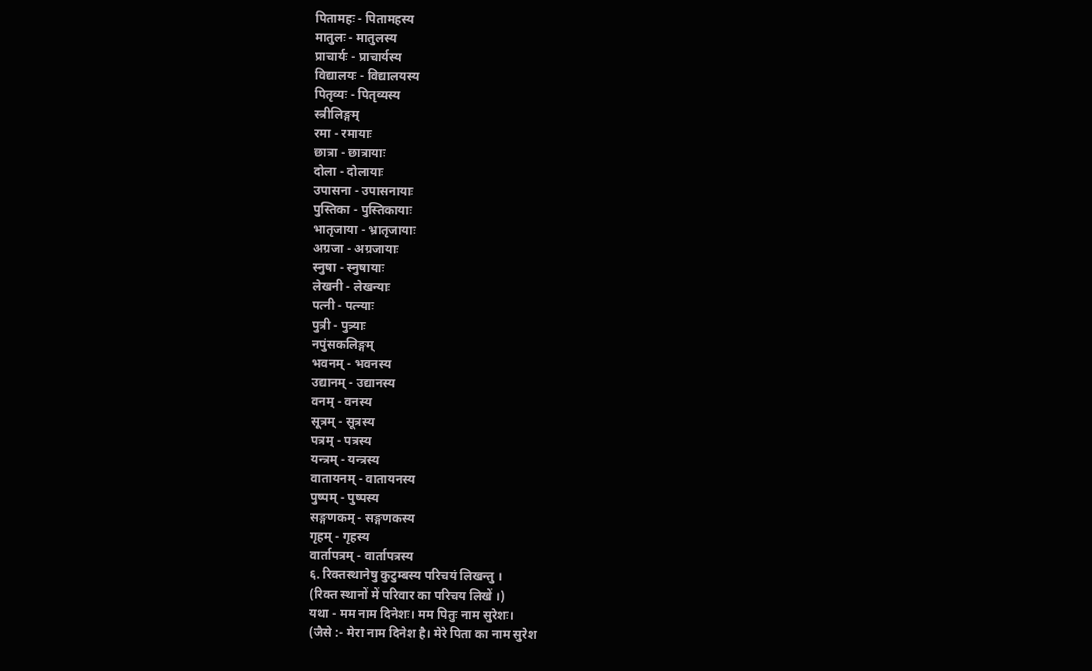पितामहः - पितामहस्य
मातुलः - मातुलस्य
प्राचार्यः - प्राचार्यस्य
विद्यालयः - विद्यालयस्य
पितृव्यः - पितृव्यस्य
स्त्रीलिङ्गम्
रमा - रमायाः
छात्रा - छात्रायाः
दोला - दोलायाः
उपासना - उपासनायाः
पुस्तिका - पुस्तिकायाः
भातृजाया - भ्रातृजायाः
अग्रजा - अग्रजायाः
स्नुषा - स्नुषायाः
लेखनी - लेखन्याः
पत्नी - पत्न्याः
पुत्री - पुत्र्याः
नपुंसकलिङ्गम्
भवनम् - भवनस्य
उद्यानम् - उद्यानस्य
वनम् - वनस्य
सूत्रम् - सूत्रस्य
पत्रम् - पत्रस्य
यन्त्रम् - यन्त्रस्य
वातायनम् - वातायनस्य
पुष्पम् - पुष्पस्य
सङ्गणकम् - सङ्गणकस्य
गृहम् - गृहस्य
वार्तापत्रम् - वार्तापत्रस्य
६. रिक्तस्थानेषु कुटुम्बस्य परिचयं लिखन्तु ।
(रिक्त स्थानों में परिवार का परिचय लिखें ।)
यथा - मम नाम दिनेशः। मम पितुः नाम सुरेशः।
(जैसे :- मेरा नाम दिनेश है। मेरे पिता का नाम सुरेश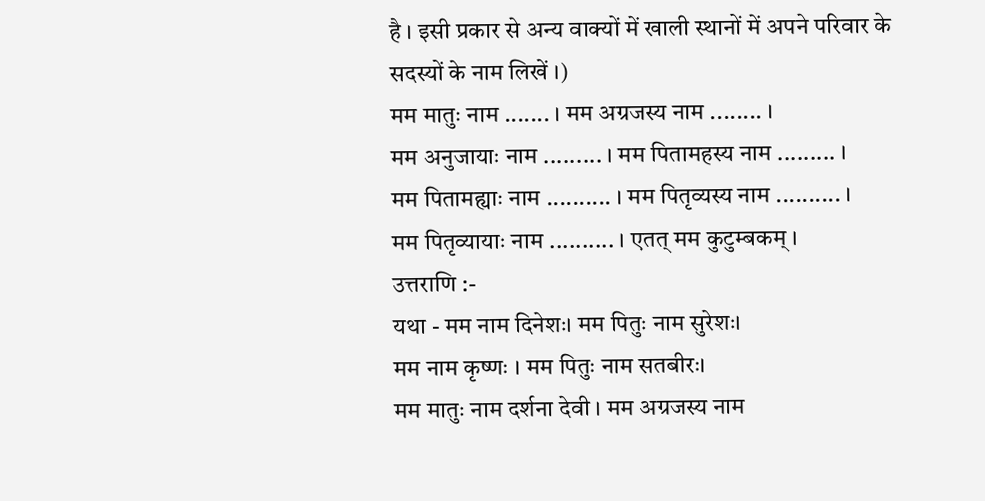है । इसी प्रकार से अन्य वाक्यों में खाली स्थानों में अपने परिवार के सदस्यों के नाम लिखें ।)
मम मातुः नाम ....... । मम अग्रजस्य नाम ........ ।
मम अनुजायाः नाम ......... । मम पितामहस्य नाम ......... ।
मम पितामह्याः नाम .......... । मम पितृव्यस्य नाम .......... ।
मम पितृव्यायाः नाम .......... । एतत् मम कुटुम्बकम् ।
उत्तराणि :-
यथा - मम नाम दिनेशः। मम पितुः नाम सुरेशः।
मम नाम कृष्णः । मम पितुः नाम सतबीरः।
मम मातुः नाम दर्शना देवी । मम अग्रजस्य नाम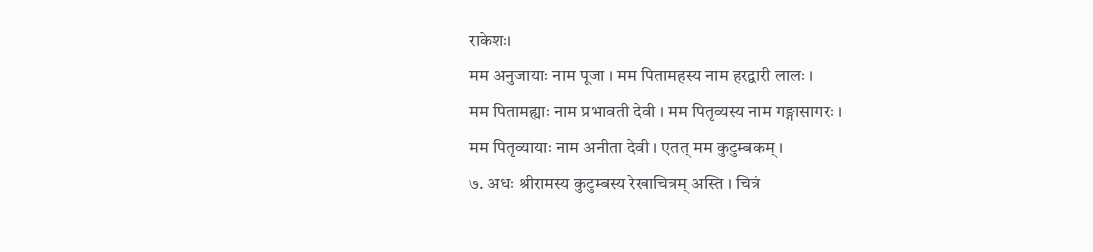राकेशः।
मम अनुजायाः नाम पूजा । मम पितामहस्य नाम हरद्वारी लालः ।
मम पितामह्याः नाम प्रभावती देवी । मम पितृव्यस्य नाम गङ्गासागरः ।
मम पितृव्यायाः नाम अनीता देवी । एतत् मम कुटुम्बकम् ।
७. अधः श्रीरामस्य कुटुम्बस्य रेखाचित्रम् अस्ति । चित्रं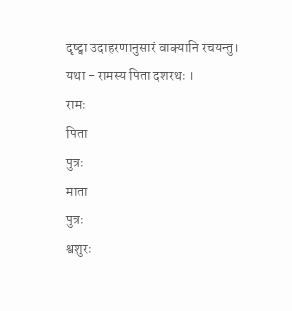दृष्ट्वा उदाहरणानुसारं वाक्यानि रचयन्तु।
यथा - रामस्य पिता दशरथः ।
रामः
पिता
पुत्रः
माता
पुत्रः
श्वशुरः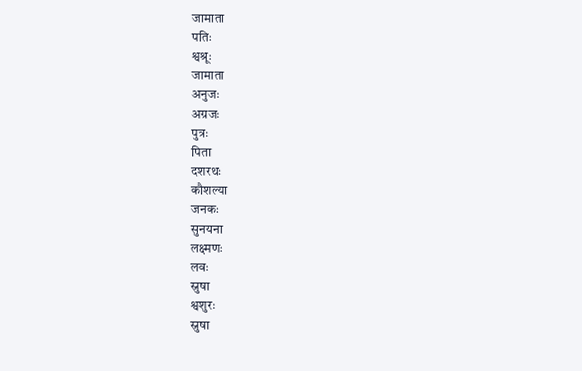जामाता
पतिः
श्वश्रूः
जामाता
अनुजः
अग्रजः
पुत्रः
पिता
दशरथः
कौशल्या
जनकः
सुनयना
लक्ष्मणः
लवः
स्नुषा
श्वशुरः
स्नुषा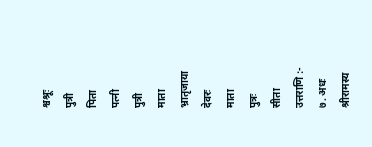श्वश्रूः
पुत्री
पिता
पत्नी
पुत्री
माता
भ्रातृजाया
देवरः
माता
पुत्रः
सीता
उत्तराणि :-
७. अधः श्रीरामस्य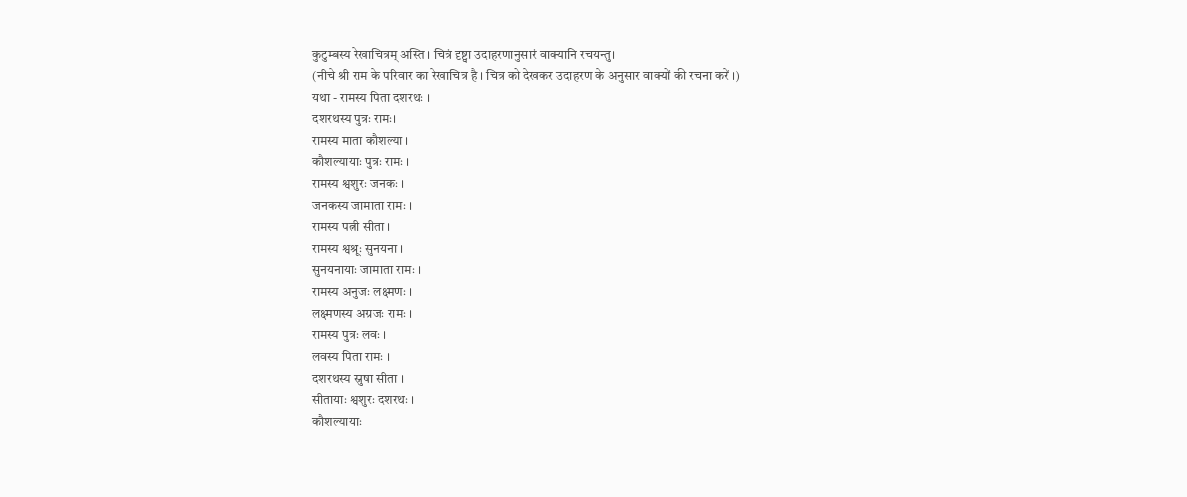कुटुम्बस्य रेखाचित्रम् अस्ति । चित्रं दृष्ट्वा उदाहरणानुसारं वाक्यानि रचयन्तु।
(नीचे श्री राम के परिवार का रेखाचित्र है । चित्र को देखकर उदाहरण के अनुसार वाक्यों की रचना करें ।)
यथा - रामस्य पिता दशरथः ।
दशरथस्य पुत्रः रामः।
रामस्य माता कौशल्या ।
कौशल्यायाः पुत्रः रामः ।
रामस्य श्वशुरः जनकः ।
जनकस्य जामाता रामः ।
रामस्य पत्नी सीता ।
रामस्य श्वश्रूः सुनयना ।
सुनयनायाः जामाता रामः ।
रामस्य अनुजः लक्ष्मणः ।
लक्ष्मणस्य अग्रजः रामः ।
रामस्य पुत्रः लवः ।
लवस्य पिता रामः ।
दशरथस्य स्नुषा सीता ।
सीतायाः श्वशुरः दशरथः ।
कौशल्यायाः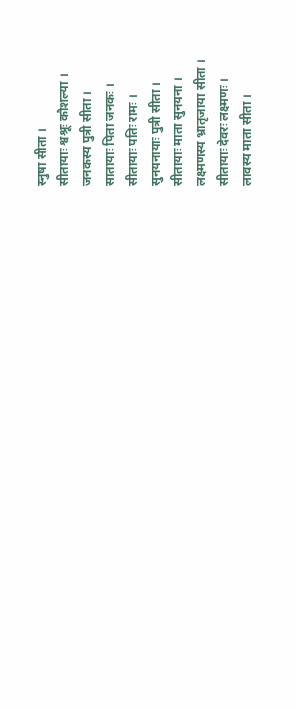स्नुषा सीता ।
सीतायाः श्वश्रूः कौशल्या ।
जनकस्य पुत्री सीता ।
सातायाः पिता जनकः ।
सीतायाः पतिः रामः ।
सुनयनायाः पुत्री सीता ।
सीतायाः माता सुनयना ।
लक्ष्मणस्य भ्रातृजाया सीता ।
सीतायाः देवरः लक्ष्मणः ।
लावस्य माता सीता ।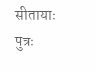सीतायाः पुत्रः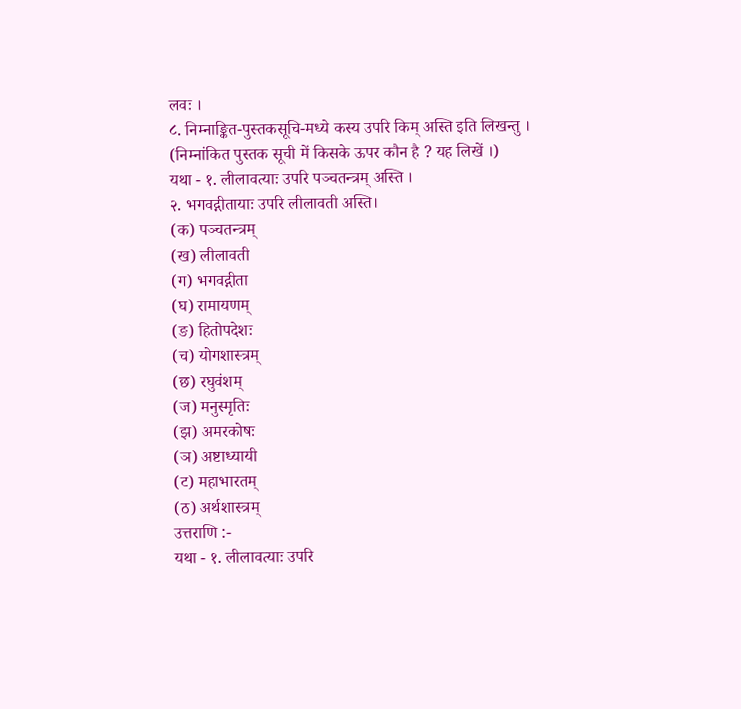लवः ।
८. निम्नाङ्कित-पुस्तकसूचि-मध्ये कस्य उपरि किम् अस्ति इति लिखन्तु ।
(निम्नांकित पुस्तक सूची में किसके ऊपर कौन है ? यह लिखें ।)
यथा - १. लीलावत्याः उपरि पञ्चतन्त्रम् अस्ति ।
२. भगवद्गीतायाः उपरि लीलावती अस्ति।
(क) पञ्चतन्त्रम्
(ख) लीलावती
(ग) भगवद्गीता
(घ) रामायणम्
(ङ) हितोपदेशः
(च) योगशास्त्रम्
(छ) रघुवंशम्
(ज) मनुस्मृतिः
(झ) अमरकोषः
(ञ) अष्टाध्यायी
(ट) महाभारतम्
(ठ) अर्थशास्त्रम्
उत्तराणि :-
यथा - १. लीलावत्याः उपरि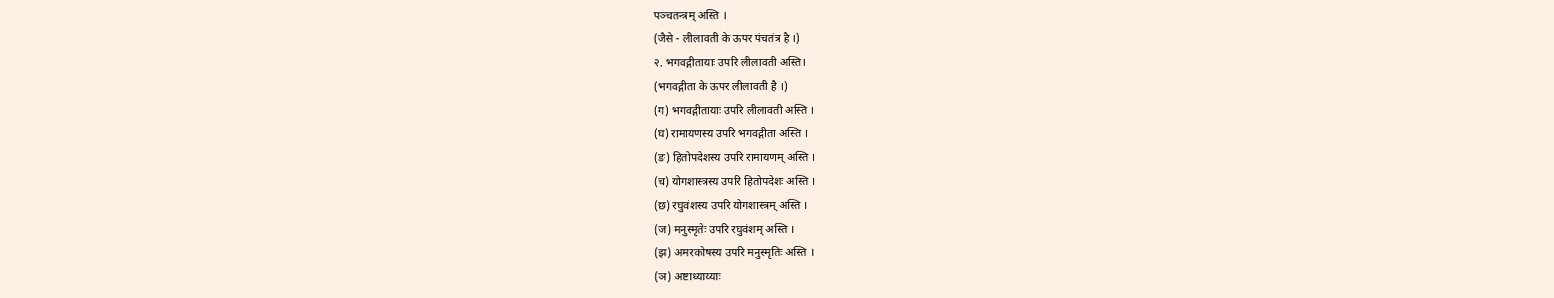पञ्चतन्त्रम् अस्ति ।
(जैसे - लीलावती के ऊपर पंचतंत्र है ।)
२. भगवद्गीतायाः उपरि लीलावती अस्ति।
(भगवद्गीता के ऊपर लीलावती है ।)
(ग) भगवद्गीतायाः उपरि लीलावती अस्ति ।
(घ) रामायणस्य उपरि भगवद्गीता अस्ति ।
(ङ) हितोपदेशस्य उपरि रामायणम् अस्ति ।
(च) योगशास्त्रस्य उपरि हितोपदेशः अस्ति ।
(छ) रघुवंशस्य उपरि योगशास्त्रम् अस्ति ।
(ज) मनुस्मृतेः उपरि रघुवंशम् अस्ति ।
(झ) अमरकोषस्य उपरि मनुस्मृतिः अस्ति ।
(ञ) अष्टाध्याय्याः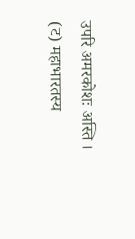उपरि अमरकोशः अस्ति ।
(ट) महाभारतस्य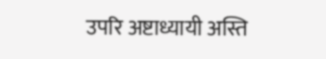उपरि अष्टाध्यायी अस्ति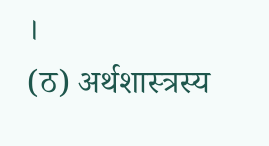।
(ठ) अर्थशास्त्रस्य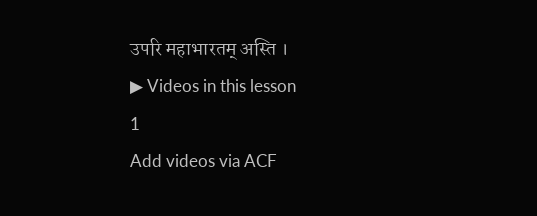उपरि महाभारतम् अस्ति ।
▶ Videos in this lesson
1
Add videos via ACF